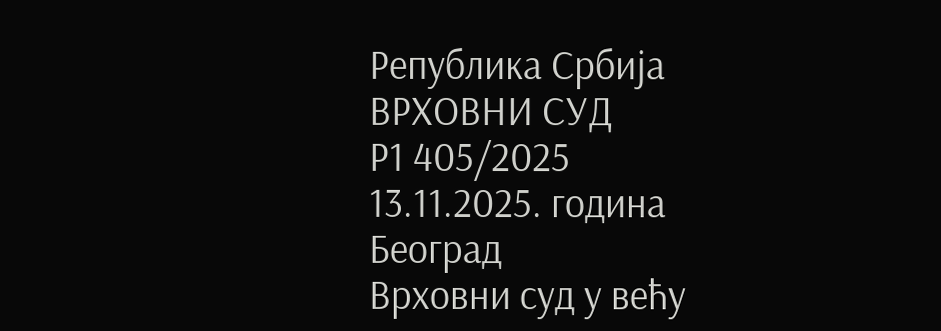Република Србија
ВРХОВНИ СУД
Р1 405/2025
13.11.2025. година
Београд
Врховни суд у већу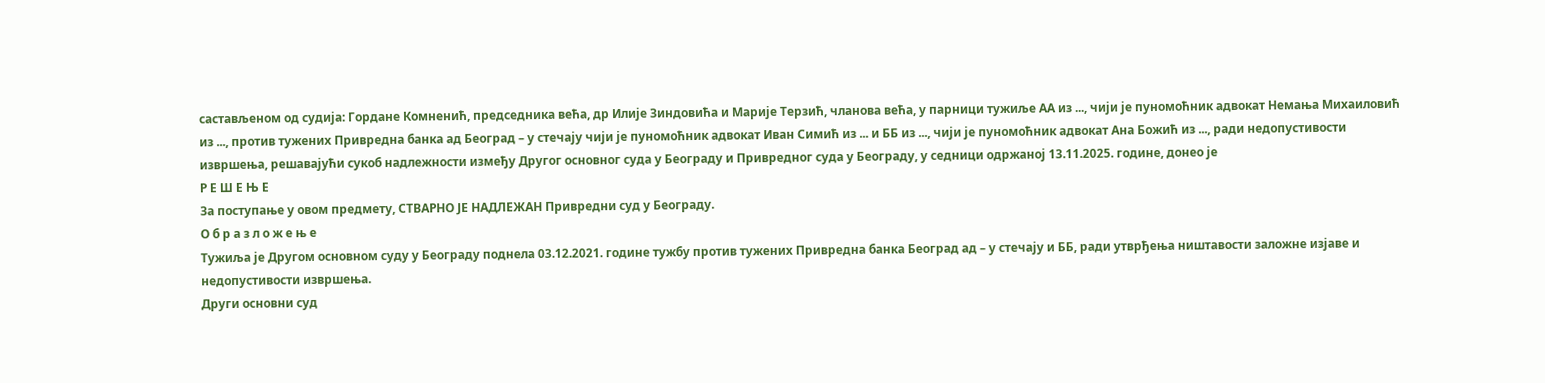састављеном од судија: Гордане Комненић, председника већа, др Илије Зиндовића и Марије Терзић, чланова већа, у парници тужиље АА из ..., чији је пуномоћник адвокат Немања Михаиловић из ..., против тужених Привредна банка ад Београд – у стечају чији је пуномоћник адвокат Иван Симић из ... и ББ из ..., чији је пуномоћник адвокат Ана Божић из ..., ради недопустивости извршења, решавајући сукоб надлежности између Другог основног суда у Београду и Привредног суда у Београду, у седници одржаној 13.11.2025. године, донео је
Р Е Ш Е Њ Е
За поступање у овом предмету, СТВАРНО ЈЕ НАДЛЕЖАН Привредни суд у Београду.
О б р а з л о ж е њ е
Тужиља је Другом основном суду у Београду поднела 03.12.2021. године тужбу против тужених Привредна банка Београд ад – у стечају и ББ, ради утврђења ништавости заложне изјаве и недопустивости извршења.
Други основни суд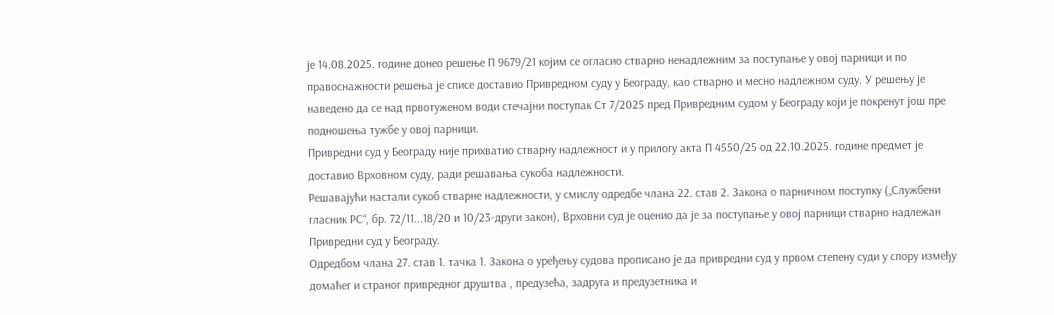је 14.08.2025. године донео решење П 9679/21 којим се огласио стварно ненадлежним за поступање у овој парници и по правоснажности решења је списе доставио Привредном суду у Београду, као стварно и месно надлежном суду. У решењу је наведено да се над првотуженом води стечајни поступак Ст 7/2025 пред Привредним судом у Београду који је покренут још пре подношења тужбе у овој парници.
Привредни суд у Београду није прихватио стварну надлежност и у прилогу акта П 4550/25 од 22.10.2025. године предмет је доставио Врховном суду, ради решавања сукоба надлежности.
Решавајући настали сукоб стварне надлежности, у смислу одредбе члана 22. став 2. Закона о парничном поступку („Службени гласник РС“, бр. 72/11...18/20 и 10/23-други закон), Врховни суд је оценио да је за поступање у овој парници стварно надлежан Привредни суд у Београду.
Одредбом члана 27. став 1. тачка 1. Закона о уређењу судова прописано је да привредни суд у првом степену суди у спору између домаћег и страног привредног друштва , предузећа, задруга и предузетника и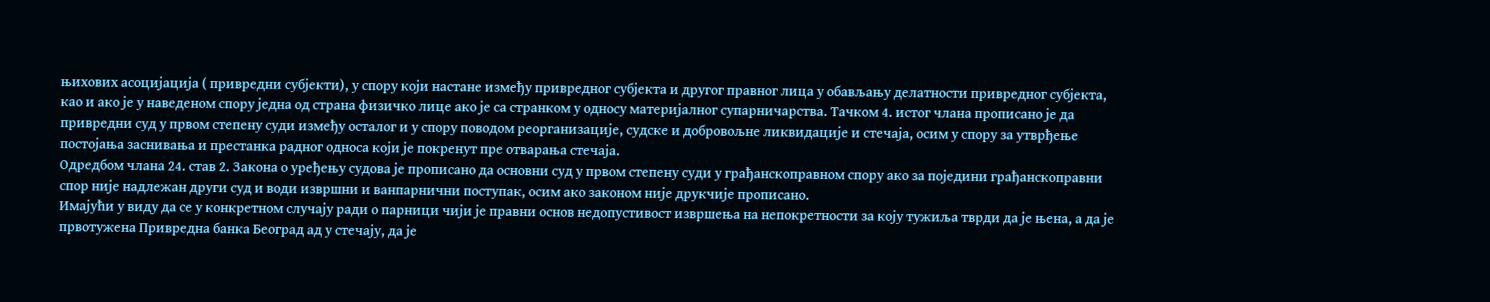њихових асоцијација ( привредни субјекти), у спору који настане између привредног субјекта и другог правног лица у обављању делатности привредног субјекта, као и ако је у наведеном спору једна од страна физичко лице ако је са странком у односу материјалног супарничарства. Тачком 4. истог члана прописано је да привредни суд у првом степену суди између осталог и у спору поводом реорганизације, судске и добровољне ликвидације и стечаја, осим у спору за утврђење постојања заснивања и престанка радног односа који је покренут пре отварања стечаја.
Одредбом члана 24. став 2. Закона о уређењу судова је прописано да основни суд у првом степену суди у грађанскоправном спору ако за поједини грађанскоправни спор није надлежан други суд и води извршни и ванпарнични поступак, осим ако законом није друкчије прописано.
Имајући у виду да се у конкретном случају ради о парници чији је правни основ недопустивост извршења на непокретности за коју тужиља тврди да је њена, а да је првотужена Привредна банка Београд ад у стечају, да је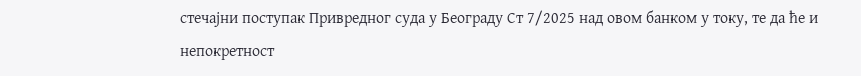стечајни поступак Привредног суда у Београду Ст 7/2025 над овом банком у току, те да ће и непокретност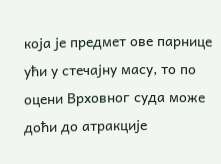која је предмет ове парнице ући у стечајну масу, то по оцени Врховног суда може доћи до атракције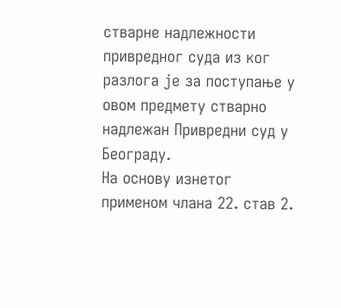стварне надлежности привредног суда из ког разлога је за поступање у овом предмету стварно надлежан Привредни суд у Београду.
На основу изнетог применом члана 22. став 2.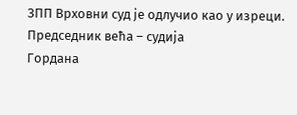ЗПП Врховни суд је одлучио као у изреци.
Председник већа – судија
Гордана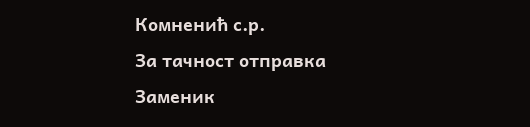Комненић с.р.
За тачност отправка
Заменик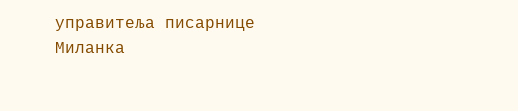управитеља писарнице
Миланка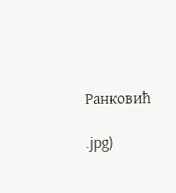Ранковић

.jpg)